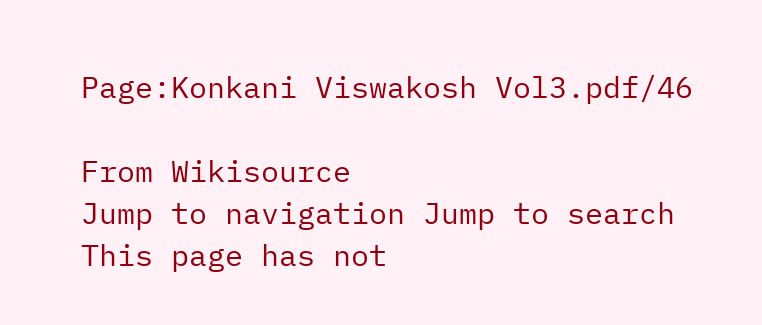Page:Konkani Viswakosh Vol3.pdf/46

From Wikisource
Jump to navigation Jump to search
This page has not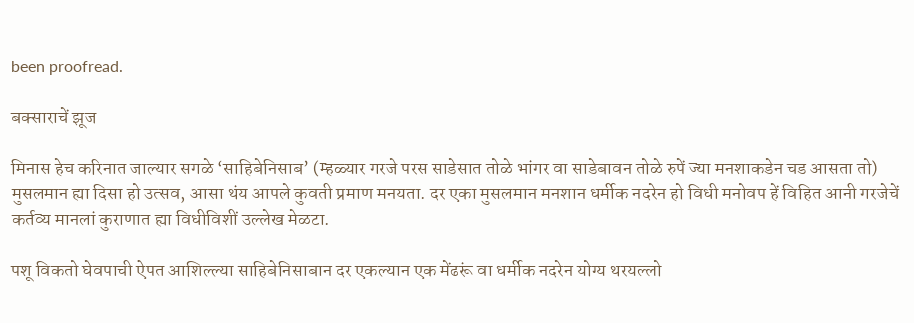been proofread.

बक्साराचें झूज

मिनास हेच करिनात जाल्यार सगळे ‘साहिबेनिसाब’ (म्हळ्यार गरजे परस साडेसात तोळे भांगर वा साडेबावन तोळे रुपें ज्या मनशाकडेन चड आसता तो) मुसलमान ह्या दिसा हो उत्सव, आसा थंय आपले कुवती प्रमाण मनयता. दर एका मुसलमान मनशान धर्मीक नदरेन हो विधी मनोवप हें विहित आनी गरजेचें कर्तव्य मानलां कुराणात ह्या विधीविशीं उल्लेख मेळटा.

पशू विकतो घेवपाची ऐपत आशिल्ल्या साहिबेनिसाबान दर एकल्यान एक मेंढरूं वा धर्मीक नदरेन योग्य थरयल्लो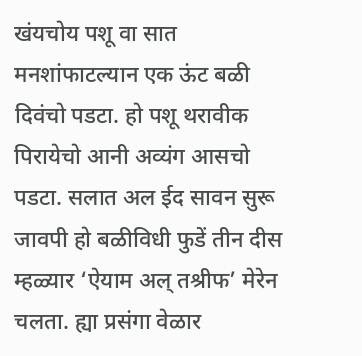खंयचोय पशू वा सात मनशांफाटल्यान एक ऊंट बळी दिवंचो पडटा. हो पशू थरावीक पिरायेचो आनी अव्यंग आसचो पडटा. सलात अल ईद सावन सुरू जावपी हो बळीविधी फुडें तीन दीस म्हळ्यार ‘ऐयाम अल् तश्रीफ’ मेरेन चलता. ह्या प्रसंगा वेळार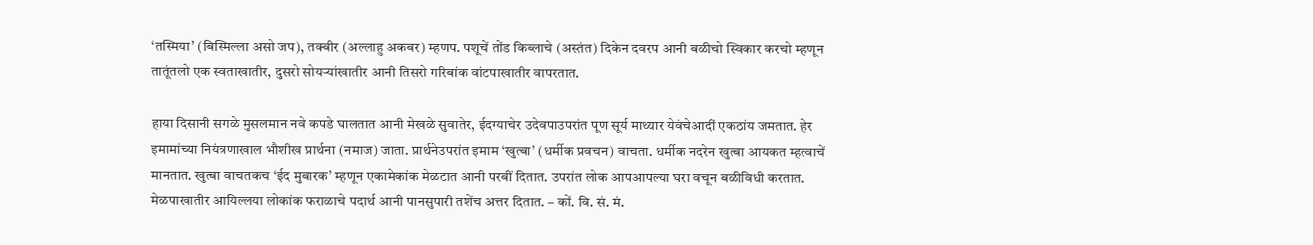‘तस्मिया’ (बिस्मिल्ला असो जप), तक्बीर (अल्लाहु अकबर) म्हणप. पशूचें तोंड किब्लाचे (अस्तंत) दिकेन दवरप आनी बळीचो स्विकार करचो म्हणून तातूंतलो एक स्वताखातीर, दुसरो सोयऱ्यांखातीर आनी तिसरो गरिबांक वांटपाखातीर वापरतात.

हाया दिसानी सगळे मुसलमान नवे कपडे घालतात आनी मेखळे सुवातेर, ईदग्याचेर उदेवपाउपरांत पूण सूर्य माथ्यार येवंचेआदीं एकठांय जमतात. हेर इमामांच्या नियंत्रणाखाल भौशीख प्रार्थना (नमाज) जाता. प्रार्थनेउपरांत इमाम ‘खुत्बा’ (धर्मीक प्रवचन) वाचता. धर्मीक नदरेन खुत्बा आयकत म्हत्वाचें मानतात. खुत्बा वाचतकच ‘ईद मुबारक’ म्हणून एकामेकांक मेळटात आनी परबीं दितात. उपरांत लोक आपआपल्या घरा वचून बळीविधी करतात. मेळपाखातीर आयिल्लया लोकांक फराळाचे पदार्थ आनी पानसुपारी तशेंच अत्तर दितात. – कों. वि. सं. मं.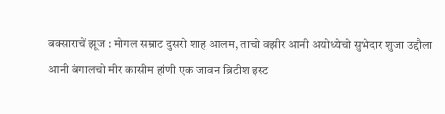बक्साराचें झूज : मोगल सम्राट दुसरो शाह आलम, ताचो वझीर आनी अयोध्येचो सुभेदार शुजा उद्दौला आनी बंगालचो मीर कासीम हांणी एक जावन ब्रिटीश इस्ट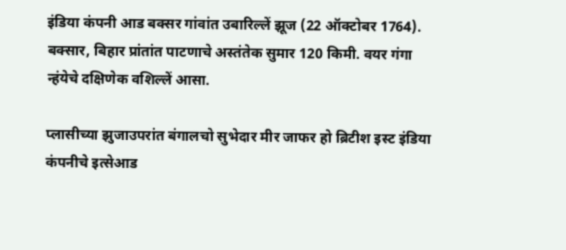इंडिया कंपनी आड बक्सर गांवांत उबारिल्लें झूज (22 ऑक्टोबर 1764). बक्सार, बिहार प्रांतांत पाटणाचे अस्तंतेक सुमार 120 किमी. वयर गंगा न्हंयेचे दक्षिणेक वशिल्लें आसा.

प्लासीच्या झुजाउपरांत बंगालचो सुभेदार मीर जाफर हो ब्रिटीश इस्ट इंडिया कंपनीचे इत्सेआड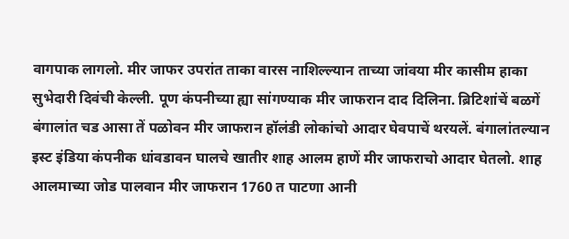वागपाक लागलो. मीर जाफर उपरांत ताका वारस नाशिल्ल्यान ताच्या जांवया मीर कासीम हाका सुभेदारी दिवंची केल्ली. पूण कंपनीच्या ह्या सांगण्याक मीर जाफरान दाद दिलिना. ब्रिटिशांचें बळगें बंगालांत चड आसा तें पळोवन मीर जाफरान हॉलंडी लोकांचो आदार घेवपाचें थरयलें. बंगालांतल्यान इस्ट इंडिया कंपनीक धांवडावन घालचे खातीर शाह आलम हाणें मीर जाफराचो आदार घेतलो. शाह आलमाच्या जोड पालवान मीर जाफरान 1760 त पाटणा आनी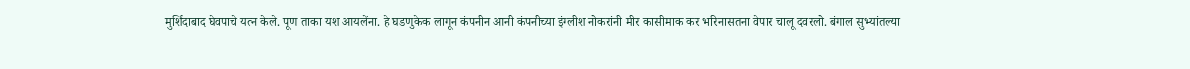मुर्शिदाबाद घेवपाचे यत्न केले. पूण ताका यश आयलेंना. हे घडणुकेक लागून कंपनीन आनी कंपनीच्या इंग्लीश नोकरांनी मीर कासीमाक कर भरिनासतना वेपार चालू दवरलो. बंगाल सुभ्यांतल्या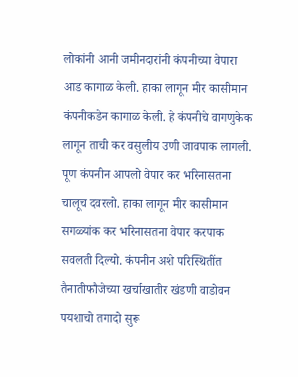लोकांनी आनी जमीनदारांनी कंपनीच्या वेपारा आड कागाळ केली. हाका लागून मीर कासीमान कंपनीकडेन कागाळ केली. हे कंपनीचे वागणुकेक लागून ताची कर वसुलीय उणी जावपाक लागली. पूण कंपनीन आपलो वेपार कर भरिनासतना चालूच दवरलो. हाका लागून मीर कासीमान सगळ्यांक कर भरिनासतना वेपार करपाक सवलती दिल्यो. कंपनीन अशे परिस्थितींत तैनातीफौजेच्या खर्चाखातीर खंडणी वाडोवन पयशाचो तगादो सुरू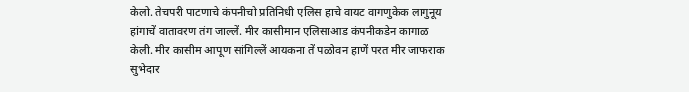केलो. तेचपरी पाटणाचे कंपनीचो प्रतिनिधी एलिस हाचे वायट वागणुकेक लागुनूय हांगाचें वातावरण तंग जाल्लें. मीर कासीमान एलिसाआड कंपनीकडेन कागाळ केली. मीर कासीम आपूण सांगिल्लें आयकना तें पळोवन हाणें परत मीर जाफराक सुभेदार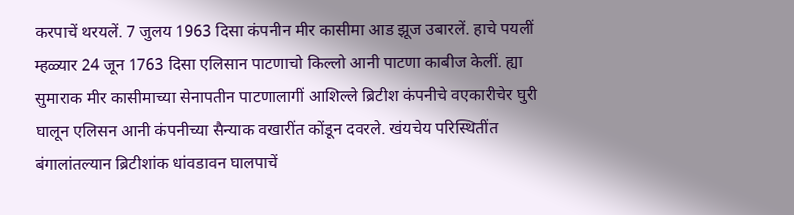करपाचें थरयलें. 7 जुलय 1963 दिसा कंपनीन मीर कासीमा आड झूज उबारलें. हाचे पयलीं म्हळ्यार 24 जून 1763 दिसा एलिसान पाटणाचो किल्लो आनी पाटणा काबीज केलीं. ह्या सुमाराक मीर कासीमाच्या सेनापतीन पाटणालागीं आशिल्ले ब्रिटीश कंपनीचे वएकारीचेर घुरी घालून एलिसन आनी कंपनीच्या सैन्याक वखारींत कोंडून दवरले. खंयचेय परिस्थितींत बंगालांतल्यान ब्रिटीशांक धांवडावन घालपाचें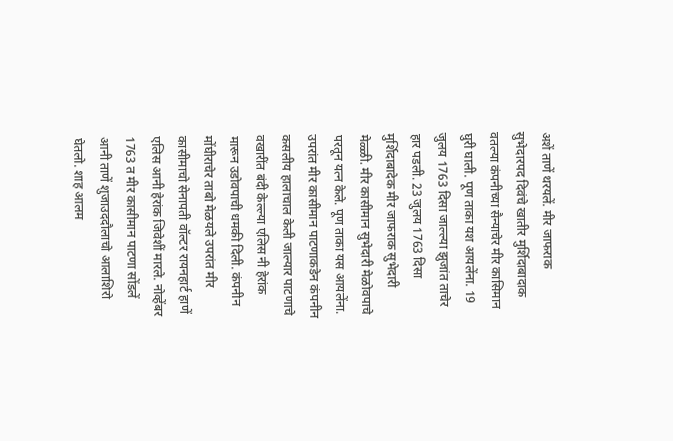अशें ताणें थरयलें. मीर जाफराक सुभेदारपद दिवंचे खातीर मुर्शिदाबादाक वतल्या कंपनीच्या सैन्याचेर मीर कासिमान घुरी घाली. पूण ताका यश आयलेंना. 19 जुलय 1763 दिसा जाल्ल्या झुजांत ताचेर हार पडली. 23 जुलय 1763 दिसा मुर्शिदाबादेक मीर जाफराक सुभेदारी मेळ्ळी. मीर कासीमान सुभेदारी मेळोवपाचे परतून यत्न केले. पूण ताका यस आयलेंना. उपरांत मीर कासीमान पाटणाकडेन कंपनीन कसलीय हालाचाल केली जाल्यार पाटणाचे वखारींत बंदी केल्ल्या एलिस नी हेरांक मारून उडोवपाची धमकी दिली. कंपनीन मोंघीराचेर ताबो मेळयले उपरांत मीर कासीमाचो सेनापती वॉल्टर रायनहार्ट हाणें एलिस आनी हेरांक जिवेशीं मारले. नोव्हेंबर 1763 त मीर कासीमान पाटणा सोंडलें आनी ताणें शुजाउददौलाचो आलाशिरो घेतलो. शाह आलम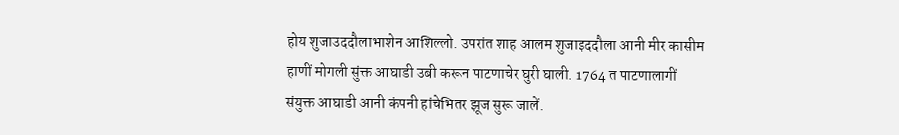होय शुजाउददौलाभाशेन आशिल्लो. उपरांत शाह आलम शुजाइददौला आनी मीर कासीम हाणीं मोगली सुंक्त आघाडी उबी करून पाटणाचेर घुरी घाली. 1764 त पाटणालागीं संयुक्त आघाडी आनी कंपनी हांचेभितर झूज सुरू जालें.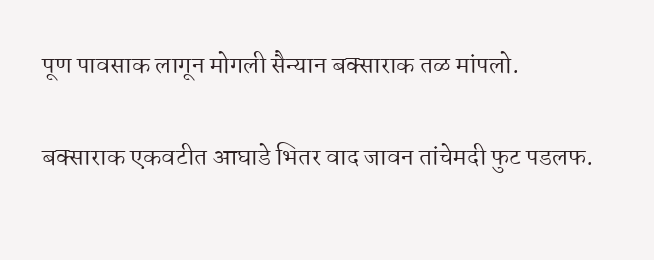पूण पावसाक लागून मोगली सैन्यान बक्साराक तळ मांपलो.

बक्साराक एकवटीत आघाडे भितर वाद जावन तांचेमदी फुट पडलफ.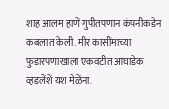शाह आलम हाणें गुपीतपणान कंपनीकडेन कबलात केली. मीर कासींमाच्या फुडारपणाखाला एकवटीत आघाडेक व्हडलेंशें यश मेळेंना.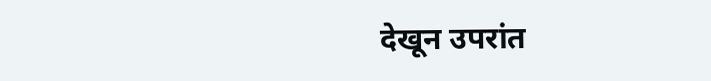देखून उपरांत